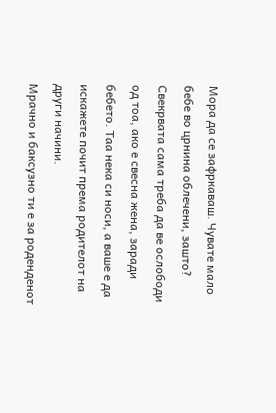Мора да се зафркаваш. Чувате мало бебе во црнина облечени, зашто? Свекрвата сама треба да ве ослободи од тоа, ако е свесна жена, заради бебето. Таа нека си носи, а ваше е да искажете почит према родителот на други начини.
Мрачно и баксузно ти е за роденденот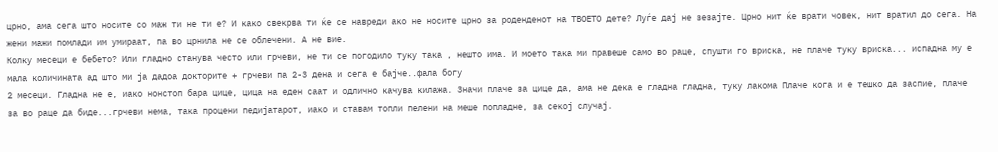црно, ама сега што носите со маж ти не ти е? И како свекрва ти ќе се навреди ако не носите црно за роденденот на ТВОЕТО дете? Луѓе дај не зезајте. Црно нит ќе врати човек, нит вратил до сега. На жени мажи помлади им умираат, па во црнила не се облечени. А не вие.
Колку месеци е бебето? Или гладно станува често или грчеви, не ти се погодило туку така , нешто има. И моето така ми правеше само во раце, спушти го вриска, не плаче туку вриска... испадна му е мала количината ад што ми ја дадоа докторите + грчеви па 2-3 дена и сега е бајче..фала богу
2 месеци. Гладна не е, иако нонстоп бара цице, цица на еден саат и одлично качува килажа. Значи плаче за цице да, ама не дека е гладна гладна, туку лакома Плаче кога и е тешко да заспие, плаче за во раце да биде...грчеви нема, така процени педијатарот, иако и ставам топли пелени на меше попладне, за секој случај.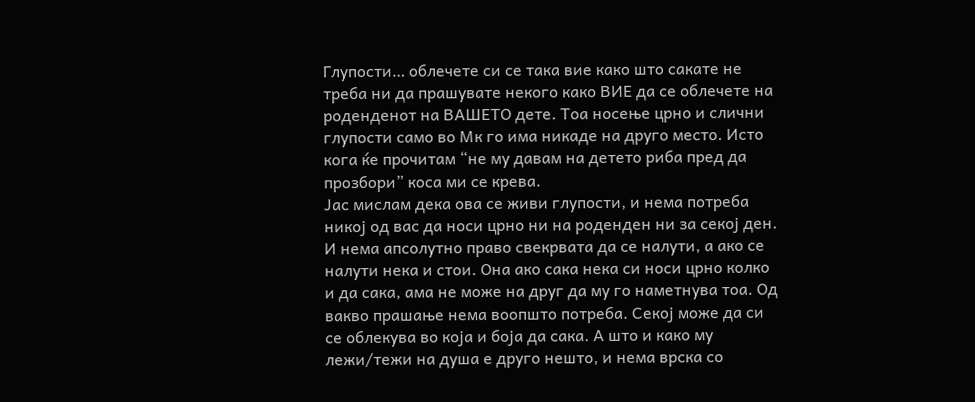Глупости… облечете си се така вие како што сакате не треба ни да прашувате некого како ВИЕ да се облечете на роденденот на ВАШЕТО дете. Тоа носење црно и слични глупости само во Мк го има никаде на друго место. Исто кога ќе прочитам “не му давам на детето риба пред да прозбори” коса ми се крева.
Јас мислам дека ова се живи глупости, и нема потреба никој од вас да носи црно ни на роденден ни за секој ден. И нема апсолутно право свекрвата да се налути, а ако се налути нека и стои. Она ако сака нека си носи црно колко и да сака, ама не може на друг да му го наметнува тоа. Од вакво прашање нема воопшто потреба. Секој може да си се облекува во која и боја да сака. А што и како му лежи/тежи на душа е друго нешто, и нема врска со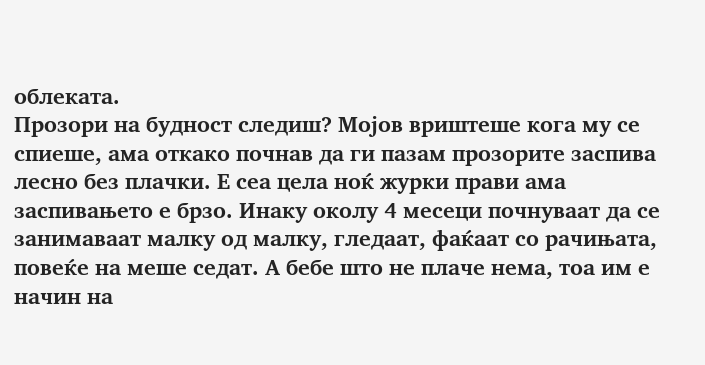облеката.
Прозори на будност следиш? Мојов вриштеше кога му се спиеше, ама откако почнав да ги пазам прозорите заспива лесно без плачки. Е сеа цела ноќ журки прави ама заспивањето е брзо. Инаку околу 4 месеци почнуваат да се занимаваат малку од малку, гледаат, фаќаат со рачињата, повеќе на меше седат. А бебе што не плаче нема, тоа им е начин на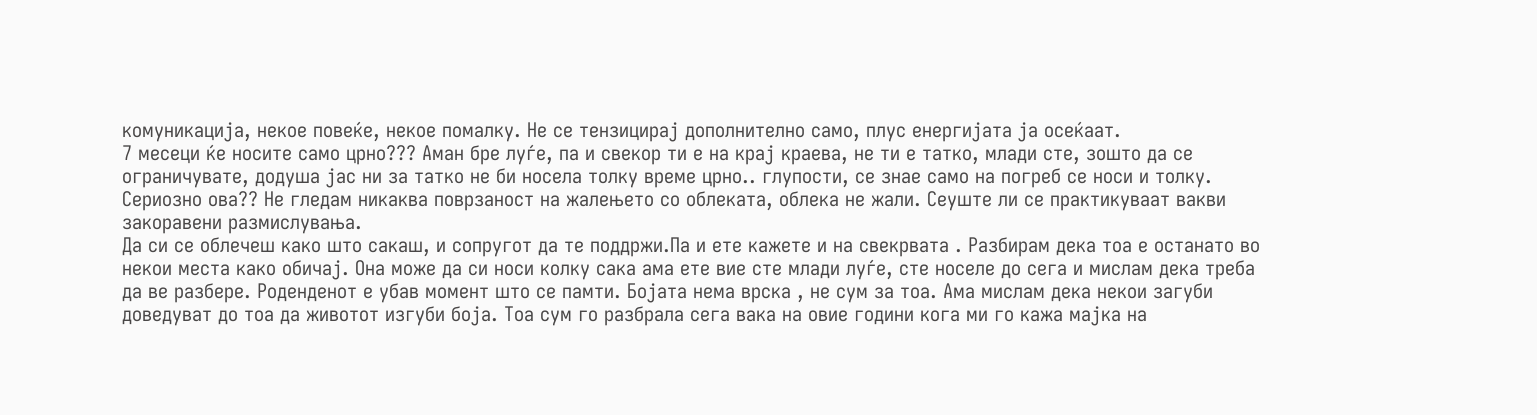комуникација, некое повеќе, некое помалку. Не се тензицирај дополнително само, плус енергијата ја осеќаат.
7 месеци ќе носите само црно??? Аман бре луѓе, па и свекор ти е на крај краева, не ти е татко, млади сте, зошто да се ограничувате, додуша јас ни за татко не би носела толку време црно.. глупости, се знае само на погреб се носи и толку.
Сериозно ова?? Не гледам никаква поврзаност на жалењето со облеката, облека не жали. Сеуште ли се практикуваат вакви закоравени размислувања.
Да си се облечеш како што сакаш, и сопругот да те поддржи.Па и ете кажете и на свекрвата . Разбирам дека тоа е останато во некои места како обичај. Она може да си носи колку сака ама ете вие сте млади луѓе, сте носеле до сега и мислам дека треба да ве разбере. Роденденот е убав момент што се памти. Бојата нема врска , не сум за тоа. Ама мислам дека некои загуби доведуват до тоа да животот изгуби боја. Тоа сум го разбрала сега вака на овие години кога ми го кажа мајка на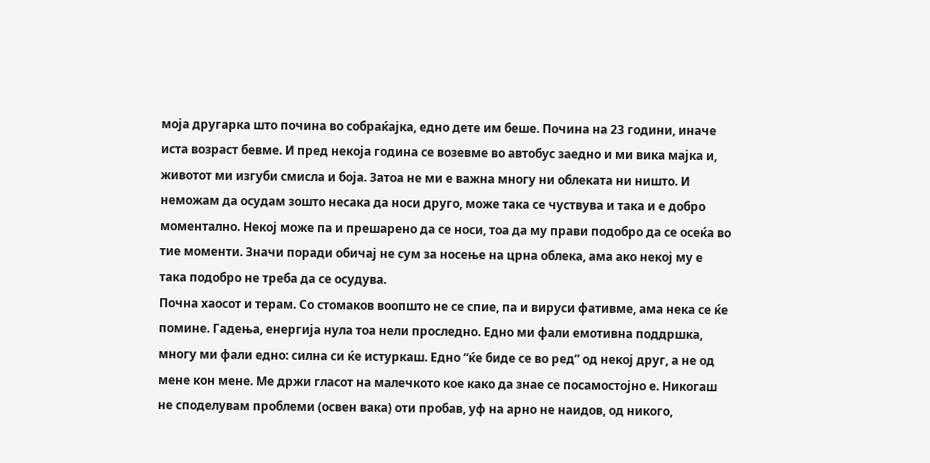моја другарка што почина во собраќајка, едно дете им беше. Почина на 23 години, иначе иста возраст бевме. И пред некоја година се возевме во автобус заедно и ми вика мајка и, животот ми изгуби смисла и боја. Затоа не ми е важна многу ни облеката ни ништо. И неможам да осудам зошто несака да носи друго, може така се чуствува и така и е добро моментално. Некој може па и прешарено да се носи, тоа да му прави подобро да се осеќа во тие моменти. Значи поради обичај не сум за носење на црна облека, ама ако некој му е така подобро не треба да се осудува.
Почна хаосот и терам. Со стомаков воопшто не се спие, па и вируси фативме, ама нека се ќе помине. Гадења, енергија нула тоа нели проследно. Едно ми фали емотивна поддршка, многу ми фали едно: силна си ќе истуркаш. Едно “ќе биде се во ред” од некој друг, а не од мене кон мене. Ме држи гласот на малечкото кое како да знае се посамостојно е. Никогаш не споделувам проблеми (освен вака) оти пробав, уф на арно не наидов, од никого,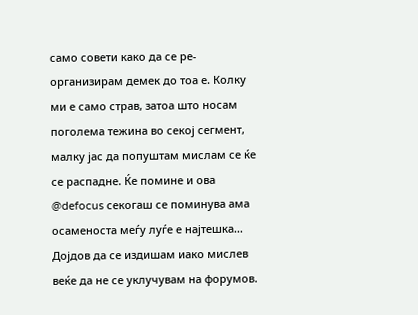само совети како да се ре-организирам демек до тоа е. Колку ми е само страв, затоа што носам поголема тежина во секој сегмент, малку јас да попуштам мислам се ќе се распадне. Ќе помине и ова
@defocus секогаш се поминува ама осаменоста меѓу луѓе е најтешка... Дојдов да се издишам иако мислев веќе да не се уклучувам на форумов.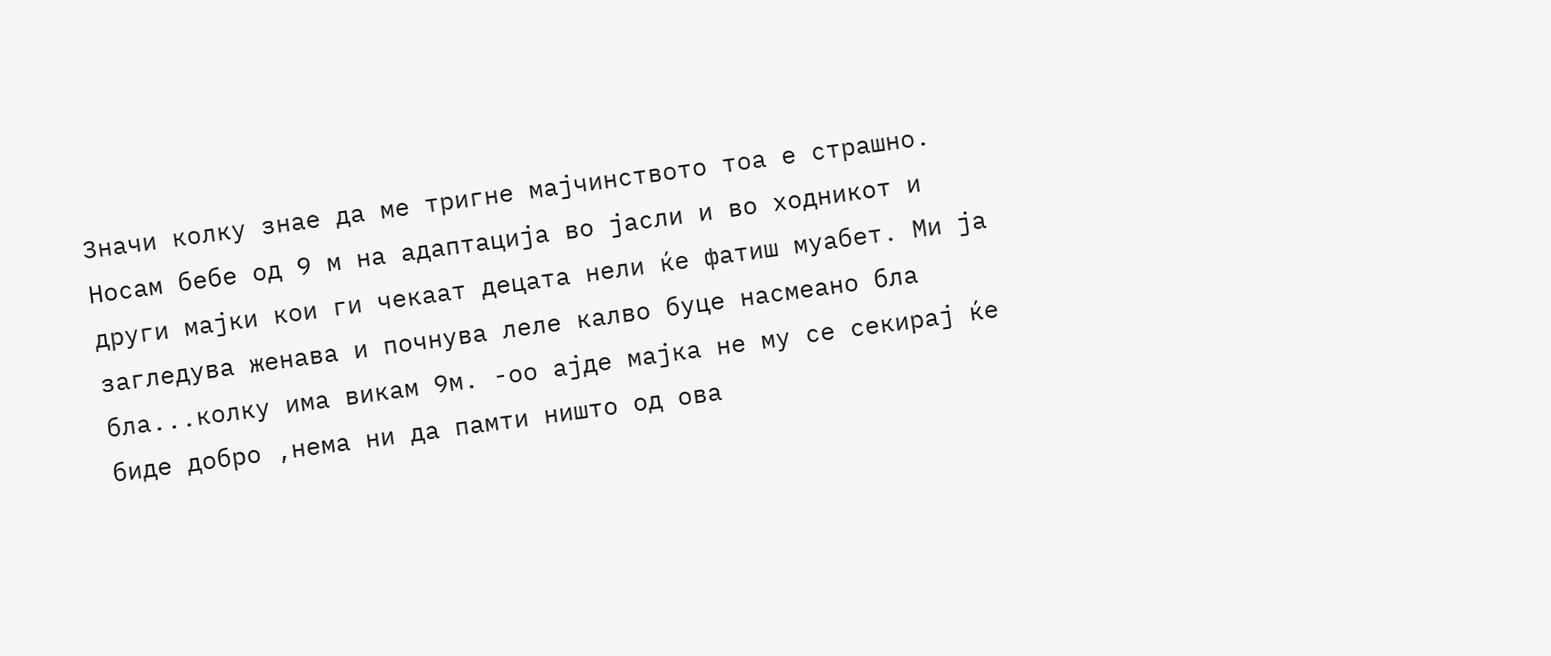Значи колку знае да ме тригне мајчинството тоа е страшно. Носам бебе од 9 м на адаптација во јасли и во ходникот и други мајки кои ги чекаат децата нели ќе фатиш муабет. Ми ја загледува женава и почнува леле калво буце насмеано бла бла...колку има викам 9м. -оо ајде мајка не му се секирај ќе биде добро ,нема ни да памти ништо од ова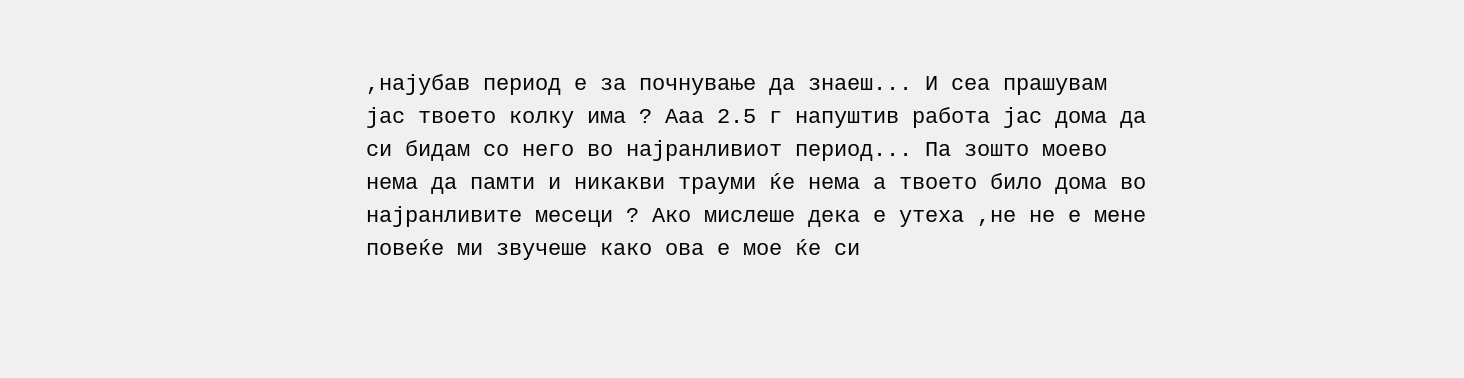,најубав период е за почнување да знаеш... И сеа прашувам јас твоето колку има ? Ааа 2.5 г напуштив работа јас дома да си бидам со него во најранливиот период... Па зошто моево нема да памти и никакви трауми ќе нема а твоето било дома во најранливите месеци ? Ако мислеше дека е утеха ,не не е мене повеќе ми звучеше како ова е мое ќе си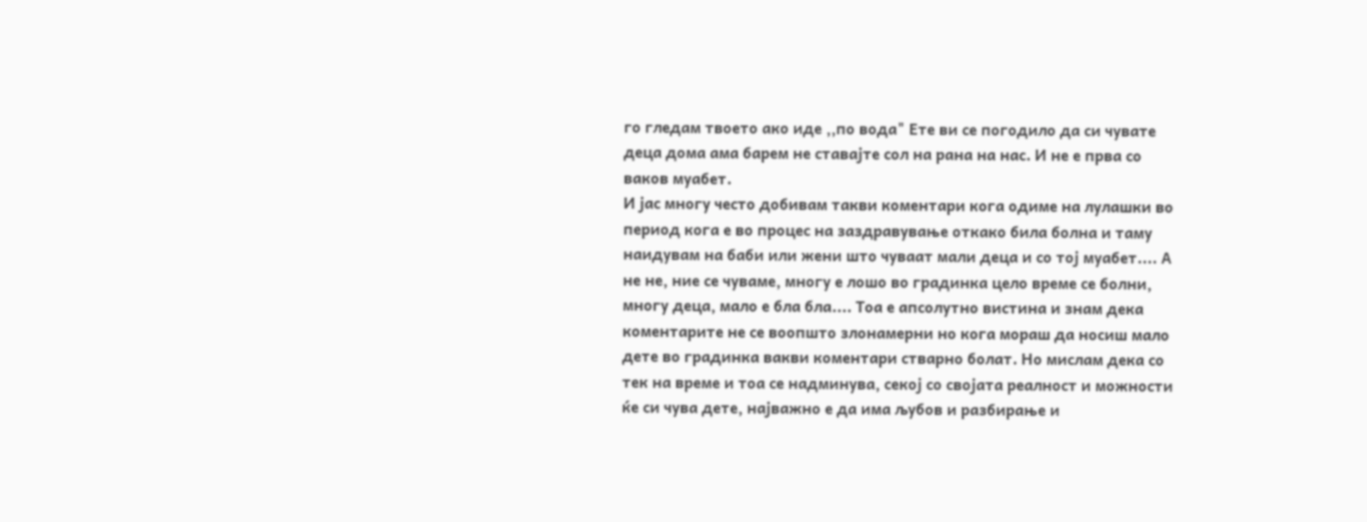го гледам твоето ако иде ,,по вода" Ете ви се погодило да си чувате деца дома ама барем не ставајте сол на рана на нас. И не е прва со ваков муабет.
И јас многу често добивам такви коментари кога одиме на лулашки во период кога е во процес на заздравување откако била болна и таму наидувам на баби или жени што чуваат мали деца и со тој муабет.... А не не, ние се чуваме, многу е лошо во градинка цело време се болни, многу деца, мало е бла бла.... Тоа е апсолутно вистина и знам дека коментарите не се воопшто злонамерни но кога мораш да носиш мало дете во градинка вакви коментари стварно болат. Но мислам дека со тек на време и тоа се надминува, секој со својата реалност и можности ќе си чува дете, најважно е да има љубов и разбирање и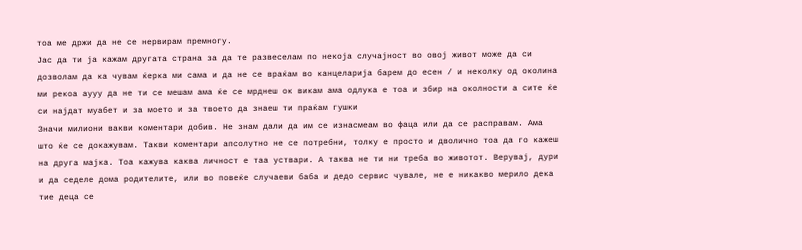тоа ме држи да не се нервирам премногу.
Јас да ти ја кажам другата страна за да те развеселам по некоја случајност во овој живот може да си дозволам да ка чувам ќерка ми сама и да не се враќам во канцеларија барем до есен / и неколку од околина ми рекоа аууу да не ти се мешам ама ќе се мрднеш ок викам ама одлука е тоа и збир на околности а сите ќе си најдат муабет и за моето и за твоето да знаеш ти праќам гушки
Значи милиони вакви коментари добив. Не знам дали да им се изнасмеам во фаца или да се расправам. Ама што ќе се докажувам. Такви коментари апсолутно не се потребни, толку е просто и дволично тоа да го кажеш на друга мајка. Тоа кажува каква личност е таа уствари. А таква не ти ни треба во животот. Верувај, дури и да седеле дома родителите, или во повеќе случаеви баба и дедо сервис чувале, не е никакво мерило дека тие деца се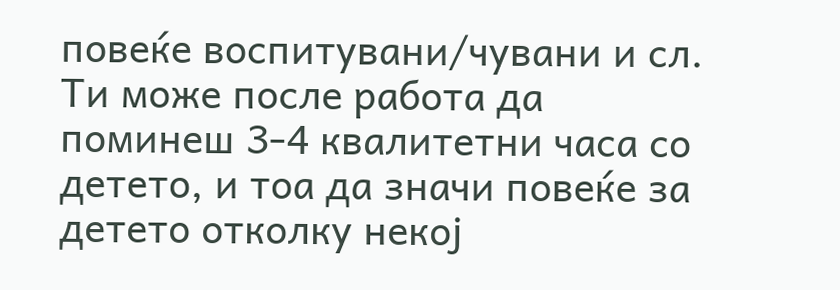повеќе воспитувани/чувани и сл. Ти може после работа да поминеш 3-4 квалитетни часа со детето, и тоа да значи повеќе за детето отколку некој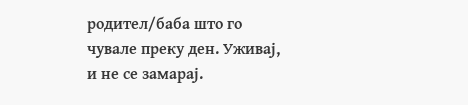родител/баба што го чувале преку ден. Уживај, и не се замарај.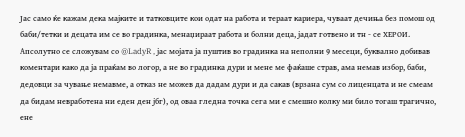Јас само ќе кажам дека мајките и татковците кои одат на работа и тераат кариера, чуваат дечиња без помош од баби/тетки и децата им се во градинка, менаџираат работа и болни деца, јадат готвено и тн - се ХЕРОИ.
Апсолутно се сложувам со @LadyR , јас мојата ја пуштив во градинка на неполни 9 месеци, буквално добивав коментари како да ја праќам во логор, а не во градинка дури и мене ме фаќаше страв, ама немав избор, баби, дедовци за чување немавме, а отказ не можев да дадам дури и да сакав (врзана сум со лиценцата и не смеам да бидам невработена ни еден ден јбг), од оваа гледна точка сега ми е смешно колку ми било тогаш трагично, ене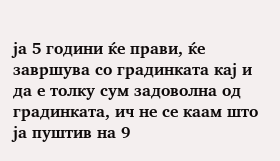ја 5 години ќе прави, ќе завршува со градинката кај и да е толку сум задоволна од градинката, ич не се каам што ја пуштив на 9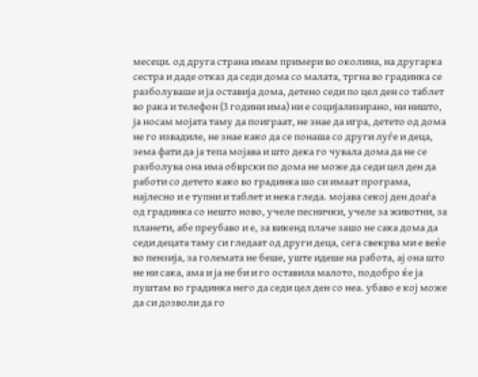месеци. од друга страна имам примери во околина, на другарка сестра и даде отказ да седи дома со малата, тргна во градинка се разболуваше и ја оставија дома, детено седи по цел ден со таблет во рака и телефон (3 години има) ни е социјализирано, ни ништо, ја носам мојата таму да поиграат, не знае да игра, детето од дома не го извадиле, не знае како да се понаша со други луѓе и деца, зема фати да ја тепа мојава и што дека го чувала дома да не се разболува она има обврски по дома не може да седи цел ден да работи со детето како во градинка шо си имаат програма, најлесно и е тупни и таблет и нека гледа. мојава секој ден доаѓа од градинка со нешто ново, учеле песнички, учеле за животни, за планети, абе преубаво и е, за викенд плаче зашо не сака дома да седи децата таму си гледаат од други деца, сега свекрва ми е веќе во пензија, за големата не беше, уште идеше на работа, ај она што не ни сака, ама и ја не би и го оставила малото, подобро ќе ја пуштам во градинка него да седи цел ден со неа. убаво е кој може да си дозволи да го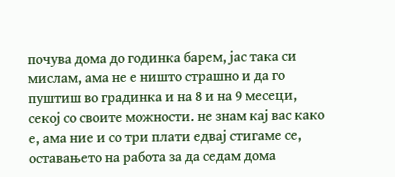почува дома до годинка барем, јас така си мислам, ама не е ништо страшно и да го пуштиш во градинка и на 8 и на 9 месеци, секој со своите можности. не знам кај вас како е, ама ние и со три плати едвај стигаме се, оставањето на работа за да седам дома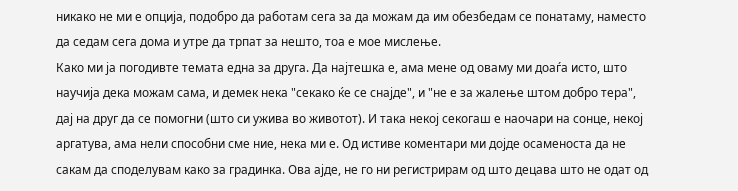никако не ми е опција, подобро да работам сега за да можам да им обезбедам се понатаму, наместо да седам сега дома и утре да трпат за нешто, тоа е мое мислење.
Како ми ја погодивте темата една за друга. Да најтешка е, ама мене од оваму ми доаѓа исто, што научија дека можам сама, и демек нека "секако ќе се снајде", и "не е за жалење штом добро тера", дај на друг да се помогни (што си ужива во животот). И така некој секогаш е наочари на сонце, некој аргатува, ама нели способни сме ние, нека ми е. Од истиве коментари ми дојде осаменоста да не сакам да споделувам како за градинка. Ова ајде, не го ни регистрирам од што децава што не одат од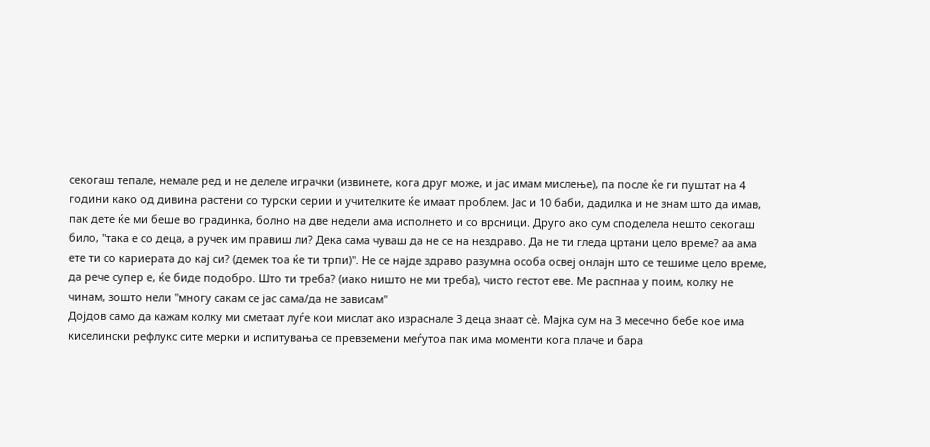секогаш тепале, немале ред и не делеле играчки (извинете, кога друг може, и јас имам мислење), па после ќе ги пуштат на 4 години како од дивина растени со турски серии и учителките ќе имаат проблем. Јас и 10 баби, дадилка и не знам што да имав, пак дете ќе ми беше во градинка, болно на две недели ама исполнето и со врсници. Друго ако сум споделела нешто секогаш било, "така е со деца, а ручек им правиш ли? Дека сама чуваш да не се на нездраво. Да не ти гледа цртани цело време? аа ама ете ти со кариерата до кај си? (демек тоа ќе ти трпи)". Не се најде здраво разумна особа освеј онлајн што се тешиме цело време, да рече супер е, ќе биде подобро. Што ти треба? (иако ништо не ми треба), чисто гестот еве. Ме распнаа у поим, колку не чинам, зошто нели "многу сакам се јас сама/да не зависам"
Дојдов само да кажам колку ми сметаат луѓе кои мислат ако израснале 3 деца знаат сѐ. Мајка сум на 3 месечно бебе кое има киселински рефлукс сите мерки и испитувања се превземени меѓутоа пак има моменти кога плаче и бара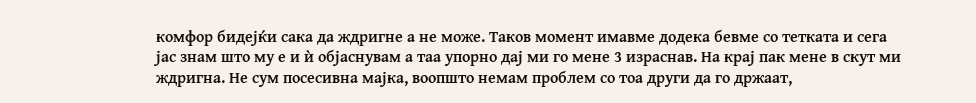комфор бидејќи сака да ждригне а не може. Таков момент имавме додека бевме со тетката и сега јас знам што му е и ѝ објаснувам а таа упорно дај ми го мене 3 израснав. На крај пак мене в скут ми ждригна. Не сум посесивна мајка, воопшто немам проблем со тоа други да го држаат,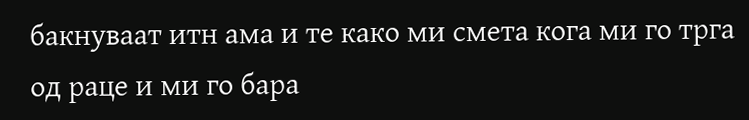бакнуваат итн ама и те како ми смета кога ми го трга од раце и ми го бара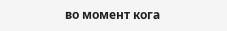во момент кога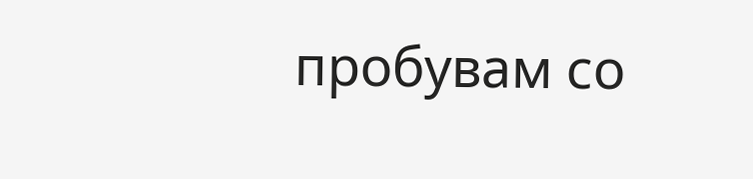пробувам со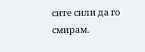сите сили да го смирам.